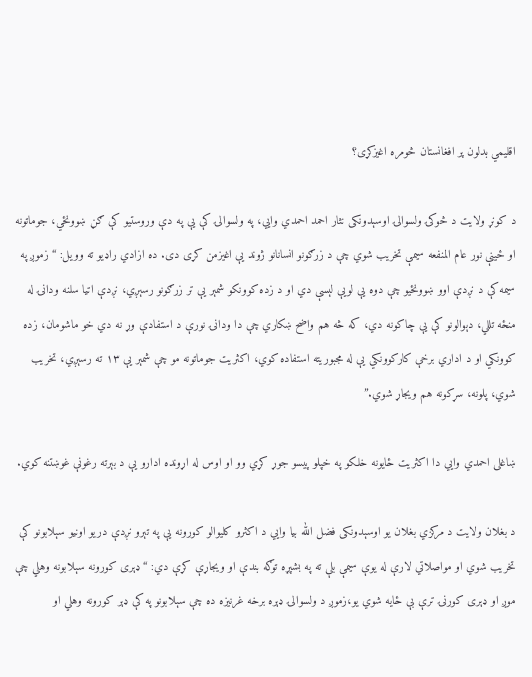اقلیمي بدلون پر افغانستان څومره اغیزکړی؟

د کونړ ولایت د څوکۍ ولسوالۍ اوسېدونکی نثار احمد احمدي وایي، په ولسوالۍ کې یې په دې وروستیو کې ګڼ ښوونځي، جوماتونه او ځینې نور عام المنفعه سیمې تخریب شوي چې د زرګونو انسانانو ژوند یې اغیزمن کړی دی. ده ازادي راډیو ته وویل: “زموږ په سیمه کې د نږدې اوو ښوونځیو چې دوه یې لویې لېسې دي او د زده کوونکو شمېر یې تر زرګونو رسېږي، نږدې اتیا سلنه ودانۍ له منځه تللي، دېوالونو کې یې چاکونه دي، که څه هم واضح ښکاري چې دا ودانۍ نورې د استفادې وړ نه دي خو ماشومان، زده کوونکي او د اداري برخې کارکوونکي یې له مجبوریته استفاده کوي، اکثریت جوماتونه مو چې شمېر یې ۱۳ ته رسېږي، تخریب شوي، پلونه، سړکونه هم ویجاړ شوي.”

ښاغلی احمدي وایي دا اکثریت ځایونه خلکو په خپلو پیسو جوړ کړي وو او اوس له اړونده ادارو یې د بېرته رغونې غوښتنه کوي.

د بغلان ولایت د مرکزي بغلان یو اوسېدونکی فضل الله بیا وایي د اکثرو کلیوالو کورونه یې په تېرو نږدې دریو اونیو سېلابونو کې تخریب شوي او مواصلاتي لارې له یوې سیمې بلې ته په بشپړه توګه بندې او ویجاړې کړې دي: “ډېری کورونه سېلابونه وهلي چې موږ او ډېری کورنۍ ترې بې ځایه شوي یو،زموږ د ولسوالۍ ډېره برخه غرنیزه ده چې سېلابونو په کې ډېر کورونه وهلي او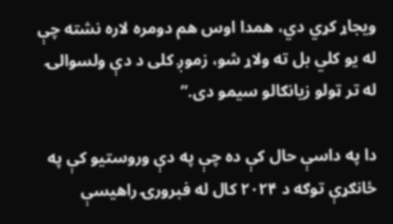ویجاړ کړي دي، همدا اوس هم دومره لاره نشته چې له یو کلي بل ته ولاړ شو، زموږ کلی د دې ولسوالۍ له تر ټولو زیانګالو سیمو دی.”

دا په داسې حال کې ده چې په دې وروستیو کې په ځانګړې توګه د ۲۰۲۴ کال له فبرورۍ راهیسې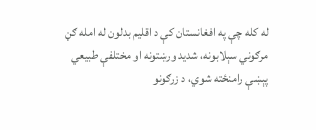له کله چې په افغانستان کې د اقلیم بدلون له امله ګڼ مرګوني سېلابونه، شدید ورښتونه او مختلفې طبیعي پېښې رامنځته شوي، د زرګونو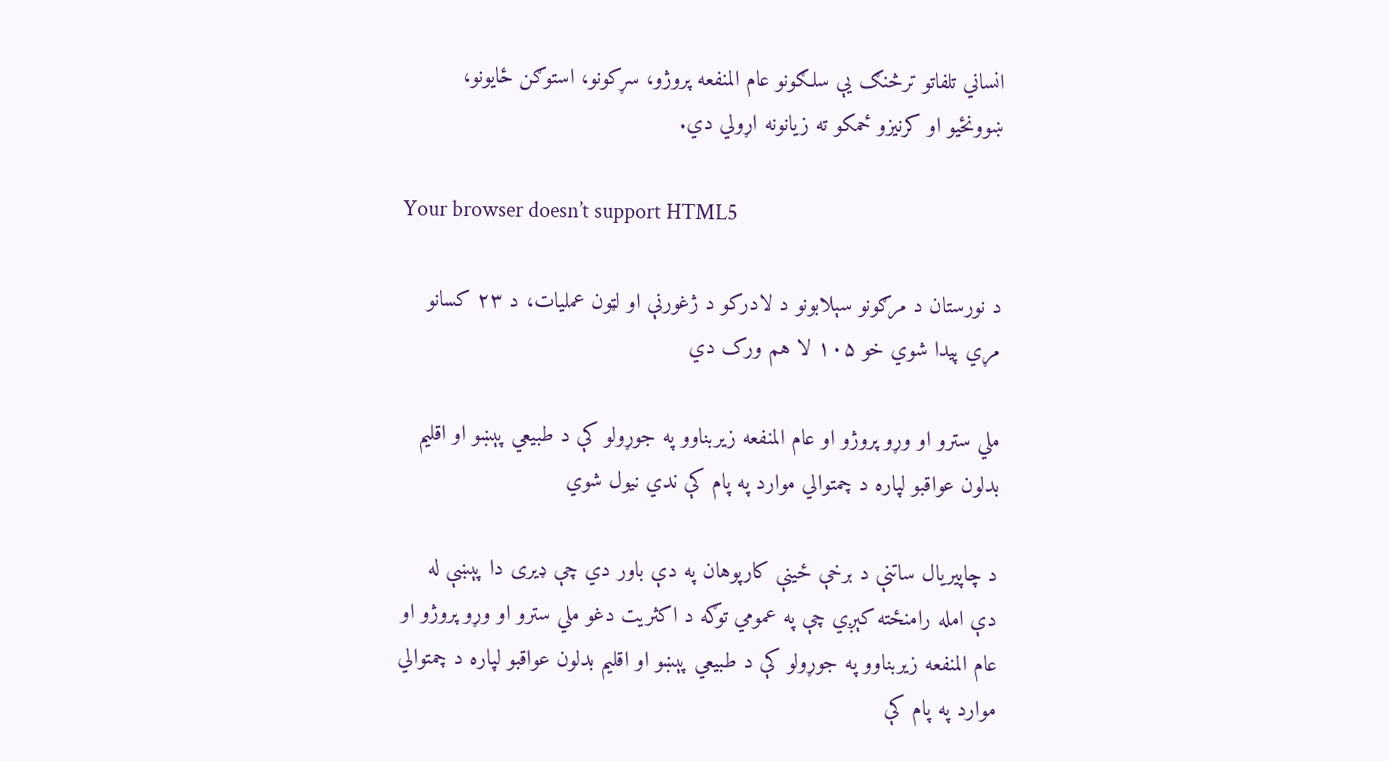انساني تلفاتو ترڅنګ یې سلګونو عام المنفعه پروژو، سړکونو، استوګن ځایونو، ښوونځیو او کرنیزو ځمکو ته زیانونه اړولي دي.

Your browser doesn’t support HTML5

د نورستان د مرګونو سېلابونو د لادرکو د ژغورنې او لټون عملیات، د ۲۳ کسانو مړي پيدا شوي خو ۱۰۵ لا هم ورک دي

ملي سترو او وړو پروژو او عام المنفعه زیربناوو په جوړولو کې د طبیعي پېښو او اقلیم بدلون عواقبو لپاره د چمتوالي موارد په پام کې ندي نیول شوي

د چاپیریال ساتنې د برخې ځینې کارپوهان په دې باور دي چې ډیری دا پېښې له دې امله رامنځته کېږي چې په عمومي توګه د اکثریت دغو ملي سترو او وړو پروژو او عام المنفعه زیربناوو په جوړولو کې د طبیعي پېښو او اقلیم بدلون عواقبو لپاره د چمتوالي موارد په پام کې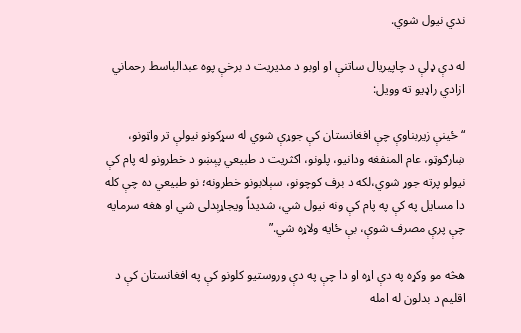ندي نیول شوي.

له دې ډلې د چاپیریال ساتنې او اوبو د مدیریت د برخې پوه عبدالباسط رحماني ازادي راډیو ته وویل:

“ځینې زیربناوې چې افغانستان کې جوړې شوي له سړکونو نیولې تر واټونو، ښارګوټو، عام المنفغه ودانیو، پلونو، اکثریت د طبیعي پېښو د خطرونو له پام کې نیولو پرته جوړ شوي،لکه د برف کوچونو، سېلابونو خطرونه؛ نو طبیعي ده چې کله دا مسایل په کې په پام کې ونه نیول شي، شدیداً ویجاړېدلی شي او هغه سرمایه چې پرې مصرف شوې، بې ځایه ولاړه شي.”

هڅه مو وکړه په دې اړه او دا چې په دې وروستیو کلونو کې په افغانستان کې د اقلیم د بدلون له امله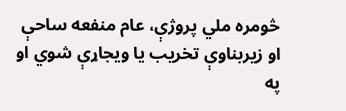څومره ملي پروژې، عام منفعه ساحې او زیربناوې تخریب یا ویجاړې شوي او په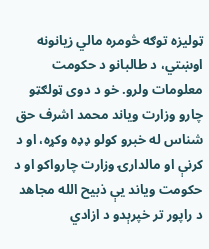ټولیزه توګه څومره مالي زیانونه اوښتي، د طالبانو د حکومت معلومات ولرو. خو د دوی ټولګټو چارو وزارت ویاند محمد اشرف حق شناس له خبرو کولو ډډه وکړه، او د کرنې او مالدارۍ وزارت چارواکو او د حکومت ویاند یې ذبیح الله مجاهد د راپور تر خپرېدو د ازادي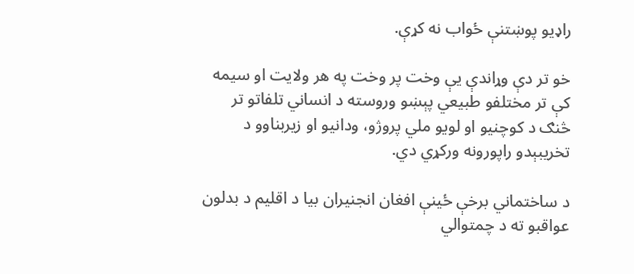راډیو پوښتنې ځواب نه کړې.

خو تر دې وړاندې یې وخت پر وخت په هر ولایت او سیمه کې تر مختلفو طبیعي پېښو وروسته د انساني تلفاتو تر څنګ د کوچنیو او لویو ملي پروژو، ودانیو او زیربناوو د تخریبېدو راپورونه ورکړي دي.

د ساختماني برخې ځینې افغان انجنیران بیا د اقلیم د بدلون عواقبو ته د چمتوالي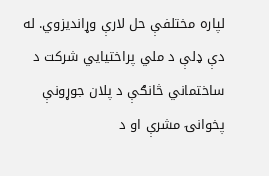لپاره مختلفې حل لارې وړاندیزوي. له دې ډلې د ملي پراختیایي شرکت د ساختماني څانګې د پلان جوړونې پخوانۍ مشرې او د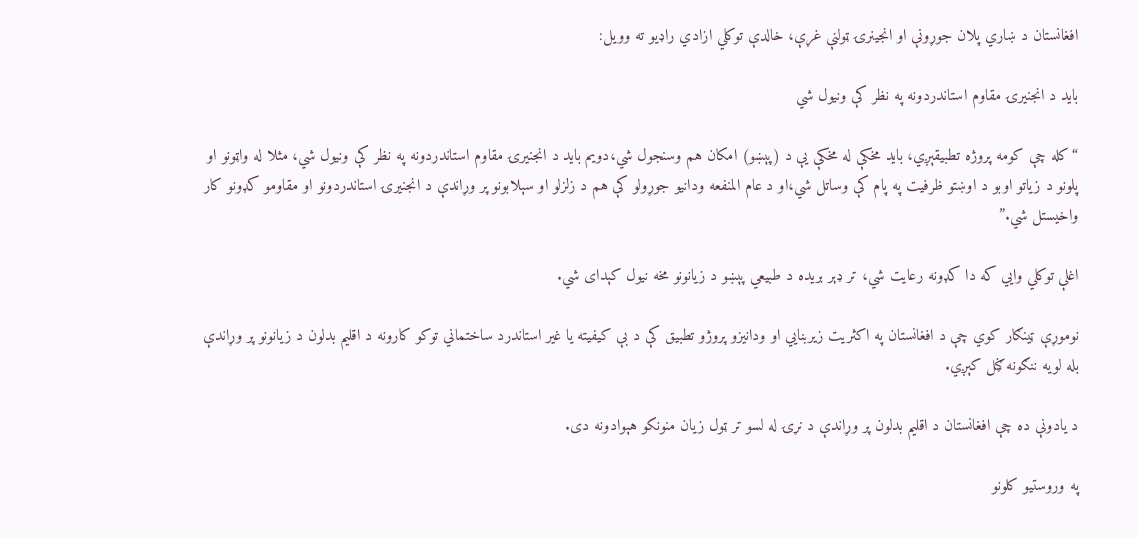افغانستان د ښاري پلان جوړونې او انجینرۍ ټولنې غړې، خالدې توکلي ازادي راډیو ته وویل:

باید د انجنیرۍ مقاوم استاندردونه په نظر کې ونیول شي

“کله چې کومه پروژه تطبیقېږي، باید مخکې له مخکې یې د (پېښو) امکان هم وسنجول شي،دویم باید د انجنیرۍ مقاوم استاندردونه په نظر کې ونیول شي، مثلا له واټونو او پلونو د زیاتو اوبو د اوښتو ظرفیت په پام کې وساتل شي،او د عام المنفعه ودانیو جوړولو کې هم د زلزلو او سېلابونو پر وړاندې د انجنیرۍ استاندردونو او مقاومو کډونو کار واخیستل شي.”

اغلې توکلي وایي که دا کډونه رعایت شي، تر ډېر بریده د طبیعي پېښو د زیانونو مخه نیول کېدای شي.

نوموړې ټینګار کوي چې د افغانستان په اکثریت زیربنایي او ودانیزو پروژو تطبیق کې د بې کیفیته یا غیر استاندرد ساختماني توکو کارونه د اقلیم بدلون د زیانونو پر وړاندې بله لویه ننګونه ګڼل کېږي.

د یادونې ده چې افغانستان د اقلیم بدلون پر وړاندې د نړۍ له لسو تر ټول زیان منونکو هېوادونه دی.

په وروستیو کلونو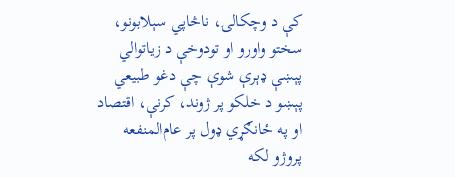کې د وچکالۍ، ناڅاپي سېلابونو، سختو واورو او تودوخې د زیاتوالي پېښې ډېرې شوې چې دغو طبیعي پېښو د خلکو پر ژوند، کرنې، اقتصاد او په ځانګړي ډول پر عام‌المنفعه پروژو لکه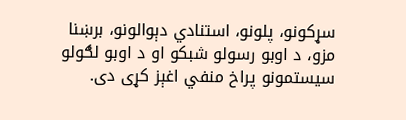سړکونو، پلونو، استنادي دېوالونو، برښنا مزو، د اوبو رسولو شبکو او د اوبو لګولو سیستمونو پراخ منفي اغېز کړی دی.